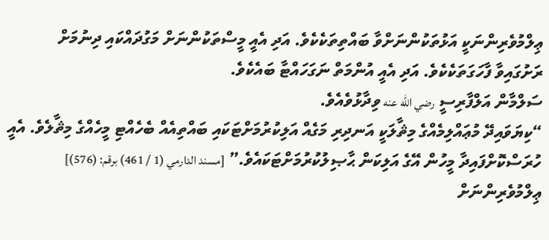ޢިލްމުވެރިންނަކީ އަޅުތަކުންނަށްވާ ބައްތިތަކެކެވެ. އަދި އެއީ މީސްތަކުންނަށް މަގުދައްކައި ދިނުމަށް ރަށުގައިވާ ފާހަގަތަކެކެވެ. އަދި އެއީ އުންމަތް ނަގަހައްޓާ ބައެކެވެ.
ސަލްމާން އަލްފާރިސީ رضي الله عنه ވިދާޅުވެއެވެ.
“ކިޔަވައިދޭ މުޢައްލިމެއްގެ މިޘާލަކީ އަނދިރި މަގެއް އަލިކުރުމަށްޓަކައި ބައްތިއެއް ބެހެއްޓި މީހެއްގެ މިޘާލެވެ. އެއީ ހުރަސްކޮށްފައިދާ މީހުން އޭގެ އަލިކަން ޙާޞިލުކުރުމަށްޓަކައެވެ.” [مسند الدارمي (1 / 461) برقم: (576)]
ޢިލްމުވެރިންނަށް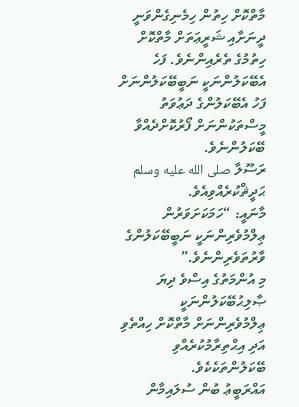މާތްކޮށް ހިތުން ހިމެނިގެންވަނީ ދީނަށާއި ޝަރީޢަތަށް މާތްކޮށް ހިތުމުގެ ތެރެއިންނެވެ. ފަހެ އެބޭކަލުންނަކީ ނަބީބޭކަލުންނަށް ފަހު އެބޭކަލުންގެ ދަޢުވަތު މީސްތަކުންނަށް ފޯރުކޮށްދެއްވާ ބޭކަލުންނެވެ.
ރަސޫލާ صلى الله عليه وسلم ޙަދީޘްކުރެއްވިއެވެ.
މާނައީ: “ހަމަކަށަވަރުން ޢިލްމުވެރިންނަކީ ނަބީބޭކަލުންގެ ވާރުތަވެރިންނެވެ.”
މި އުންމަތުގެ އިސްވެ ދިޔަ ޞާލިޙުބޭކަލުންނަކީ ޢިލްމުވެރިންނަށް މާތްކޮށް ހިއްތެވި އަދި އިޙްތިރާމުކުރެއްވި ބޭކަލުންތަކެކެވެ.
އައްރަބީޢު ބުން ސުލައިމާން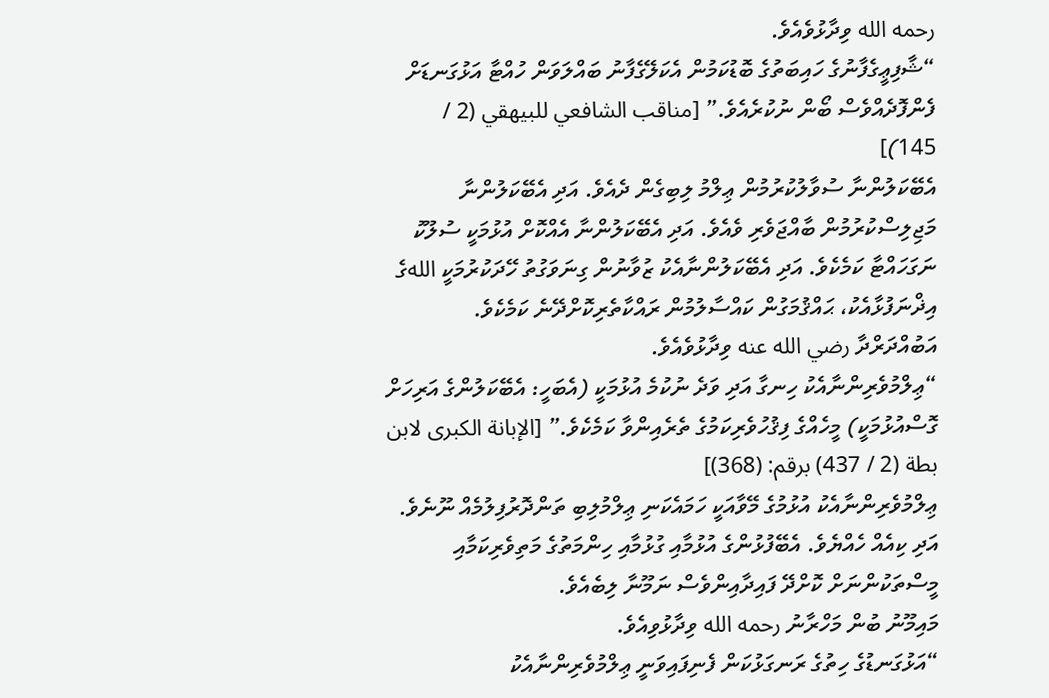رحمه الله ވިދާޅުވެއެވެ.
“ޝާފިޢީގެފާނުގެ ހައިބަތުގެ ބޮޑުކަމުން އެކަލޭގެފާނު ބައްލަވަން ހުއްޓާ އަޅުގަނޑަށް ފެންފޮދެއްވެސް ބޯން ނުކުރެއެވެ.” [مناقب الشافعي للبيهقي (2 / 145)]
އެބޭކަލުންނާ ސުވާލުކުރުމުން ޢިލްމު ލިބިގެން ދެއެވެ. އަދި އެބޭކަލުންނާ މަޖިލިސްކުރުމުން ބާއްޖަވެރި ވެއެވެ. އަދި އެބޭކަލުންނާ އެއްކޮށް އުޅުމަކީ ސުލޫކު ނަގަހައްޓާ ކަމެކެވެ. އަދި އެބޭކަލުންނާއެކު ޒުވާނުން ގިނަވަގުތު ހޭދަކުރުމަކީ اللهގެ އިޛްނަފުޅާއެކު، ޙައްޤުމަގުން ކައްސާލުމުން ރައްކާތެރިކޮށްދޭނެ ކަމެކެވެ.
އަބުއްދަރްދާ رضي الله عنه ވިދާޅުވެއެވެ.
“ޢިލްމުވެރިންނާއެކު ހިނގާ އަދި ވަދެ ނުކުމެ އުޅުމަކީ (އެބަހީ: އެބޭކަލުންގެ އަރިހަށް ގޮސްއުޅުމަކީ) މީހެއްގެ ފިޤުހުވެރިކަމުގެ ތެރެއިންވާ ކަމެކެވެ.” [الإبانة الكبرى لابن بطة (2 / 437) برقم: (368)]
ޢިލްމުވެރިންނާއެކު އުޅުމުގެ މޭވާއަކީ ހަމައެކަނި ޢިލްމުލިބި ތަންދޮރުފިލުމެއް ނޫނެވެ. އަދި ކިއެއް ހެއްޔެވެ. އެބޭފުޅުންގެ އުޅުމާއި ގުޅުމާއި ހިންމަތުގެ މަތިވެރިކަމާއި މީސްތަކުންނަށް ކޮށްދޭ ފައިދާއިންވެސް ނަމޫނާ ލިބެއެވެ.
މައިމޫނު ބުން މަހްރާނު رحمه الله ވިދާޅުވިއެވެ.
“އަޅުގަނޑުގެ ހިތުގެ ރަނގަޅުކަން ފެނިފައިވަނީ ޢިލްމުވެރިންނާއެކު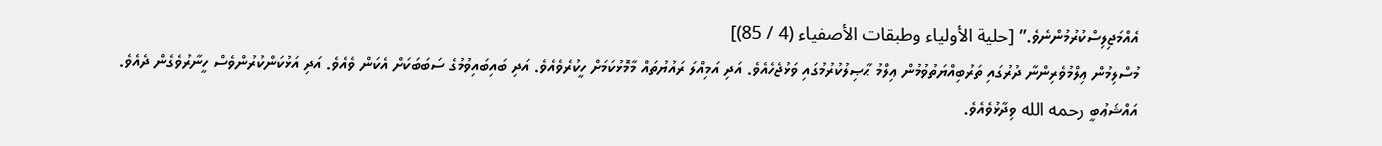އެއްމަޖިލިސްކުރުމުންނެވެ.” [حلية الأولياء وطبقات الأصفياء (4 / 85)]
މުސްލިމުން ޢިލްމުވެރިންނާ ދުރުގައި ތަރުބިއްޔަތުވުމުން ޢިލްމު ޙާޞިލުކުރުމުގައި ވަޅުޖެހެއެވެ. އަދި އަމިއްލަ ރައުޔުތައް މާމޮޅުކަމަށް ހީކުރެވެއެވެ. އަދި ބައިބައިވުމުގެ ސަބަބަކަށް އެކަން ވެއެވެ. އަދި އަޅުކަންކުރުންވެސް ހީނާރުވެގެން ދެއެވެ.
އައްޝަޢުބީ رحمه الله ވިދާޅުވެއެވެ.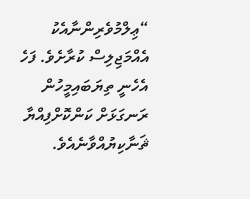“ޢިލްމުވެރިންނާއެކު އެއްމަޖިލިސް ކުރާށެވެ. ފަހެ އެހެނީ ތިޔަބައިމީހުން ރަނގަޅަށް ކަންކޮށްފިއްޔާ ޘަނާކިޔުއްވާނެއެވެ.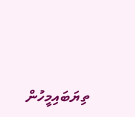ތިޔަބައިމީހުން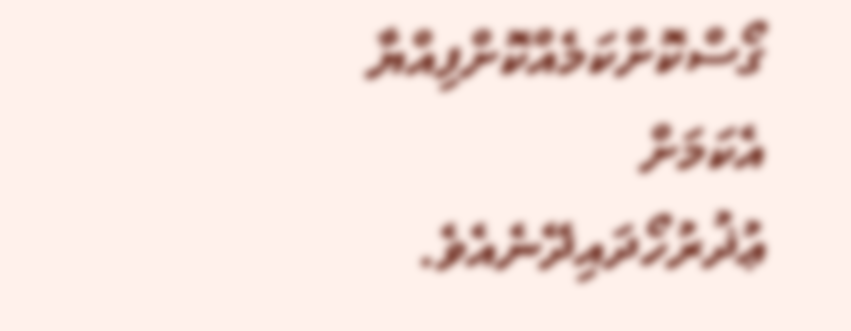ގޯސްކޮށްކަމެއްކޮށްފިއްޔާ އެކަމަށް ޢުޛުރުހޯދައިދޭނެއެވެ.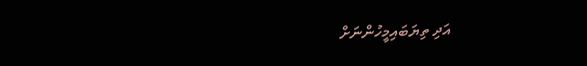އަދި ތިޔަބައިމީހުންނަށް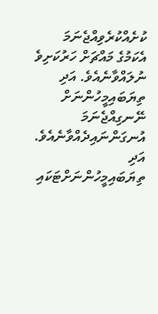ކުށެއްކުރެވިއްޖެނަމަ އެކަމުގެ މައްޗަށް ހަރުކަށިވެ ނުލައްވާނެއެވެ. އަދި ތިޔަބައިމީހުންނަށް ނޭނގިއްޖެނަމަ އުނގަންނައިދެއްވާނެއެވެ. އަދި ތިޔަބައިމީހުންނަށްޓަކައި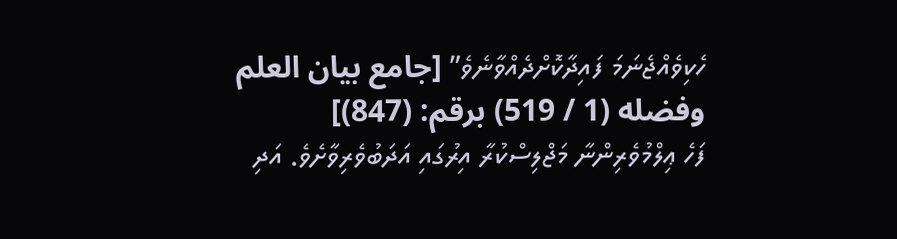ހެކިވެއްޖެނަމަ ފައިދާކޮށްދެއްވާނެވެ” [جامع بيان العلم وفضله (1 / 519) برقم: (847)]
ފަހެ ޢިލްމުވެރިންނާ މަޖްލިސްކުރާ އިރުގައި އަދަބުވެރިވާށެވެ. އަދި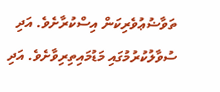ތަވާޟުޢުވެރިކަން އިސްކުރާށެވެ. އަދި ސުވާލުކުރުމުގައި މަޑުމައިތިރިވާށެވެ. އަދި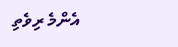އެންމެ ރިވެތި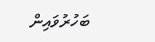ބަހުރުވައިން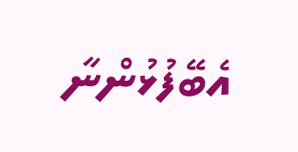އެބޭފުޅުންނާ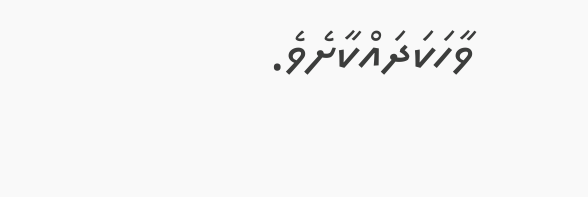ވާހަކަދައްކާށެވެ.